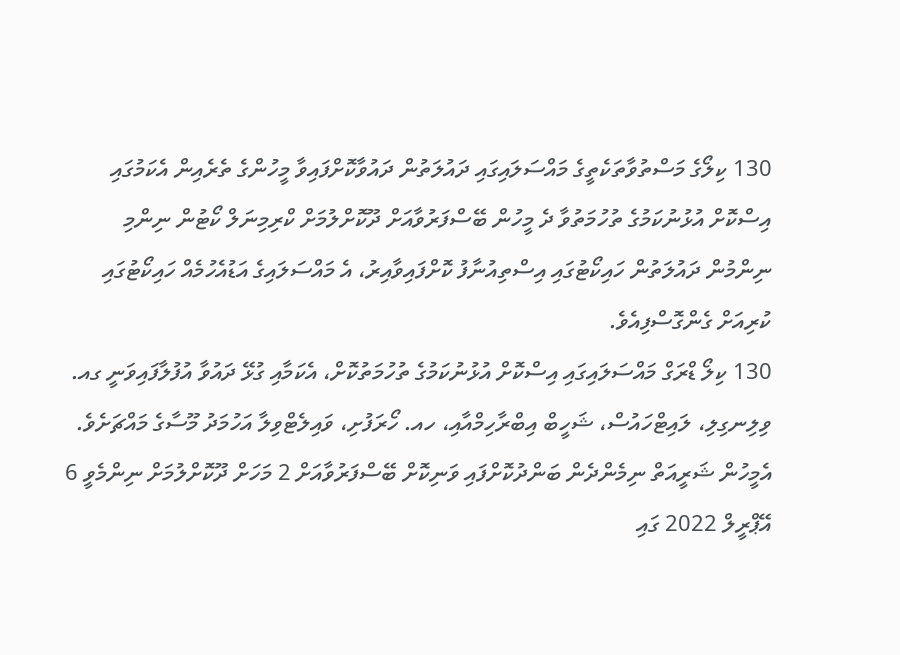130 ކިލޯގެ މަސްތުވާތަކެތީގެ މައްސަލައިގައި ދައުލަތުން ދައުވާކޮށްފައިވާ މީހުންގެ ތެރެއިން އެކަމުގައި އިސްކޮށް އުޅުނުކަމުގެ ތުހުމަތުވާ ދެ މީހުން ބޭސްފަރުވާއަށް ދޫކޮށްލުމަށް ކްރިމިނަލް ކޯޓުން ނިންމި ނިންމުން ދައުލަތުން ހައިކޯޓުގައި އިސްތިއުނާފު ކޮށްފައިވާއިރު، އެ މައްސަލައިގެ އަޑުއެހުމެއް ހައިކޯޓުގައި ކުރިއަށް ގެންގޮސްފިއެވެ.
130 ކިލޯ ޑްރަގް މައްސަލައިގައި އިސްކޮށް އުޅުނުކަމުގެ ތުހުމަތުކޮށް، އެކަމާއި ގުޅޭ ދައުވާ އުފުލާފައިވަނީ ގއ. ވިލިނގިލި، ލައިޓްހައުސް، ޝަހީބް އިބްރާހިމްއާއި، ހއ. ހޯރަފުށި، ވައިލެޓްވިލާ އަހުމަދު މޫސާގެ މައްޗަށެވެ.
އެމީހުން ޝަރީއަތް ނިމެންދެން ބަންދުކޮށްފައި ވަނިކޮށް ބޭސްފަރުވާއަށް 2 މަހަށް ދޫކޮށްލުމަށް ނިންމެވީ 6 އޭޕްރީލް 2022 ގައި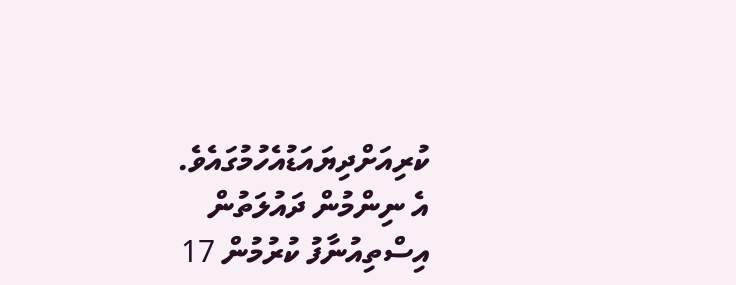ކުރިއަށްދިޔައަޑުއެހުމުގައެވެ.
އެ ނިންމުން ދައުލަތުން އިސްތިއުނާފު ކުރުމުން 17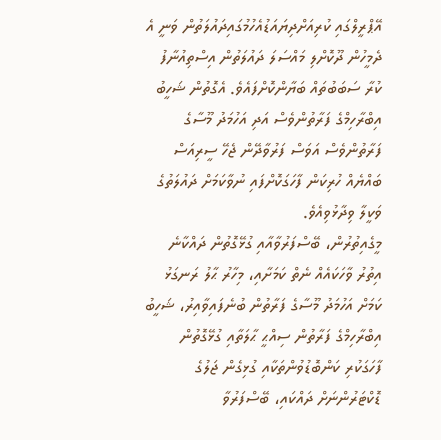އޭޕްރީލްގައި ކުރިއަށްދިޔައަޑުއެހުމުގައިދައުލަތުން ވަނީ އެ ދެމީހުން ދޫކޮށްލި މައްސަލަ ދައުލަތުން އިސްތިއުނާފު ކުރާ ސަބަބުތައް ބަޔާންކޮށްފައެވެ. އެގޮތުން ޝަހީބު އިބްރާހިމްގެ ފަރާތުންވެސް އަދި އަހުމަދު މޫސާގެ ފަރާތުންވެސް އަވަސް ފަރުވާދޭން ޖެހޭ ސީރިއަސް ބައްޔެއް ހުރިކަން ފާހަގަކޮށްފައި ނުވާކަމަށް ދައުލަތުގެ ވަކީލާ ވިދާޅުވިއެވެ.
މީގެއިތުރުން، ބޭސްފަރުވާއާއި ގުޅޭގޮތުން ދައްކާނެ އިތުރު ވާހަކައެއް ނެތް ކަމަށާއި، މިހާރު ޙާލު ރަނގަޅު ކަމަށް އަހުމަދު މޫސާގެ ފަރާތުން ބުނެފައިވާއިރު، ޝަހީބު އިބްރާހިމްގެ ފަރާތުން ސިއްޙީ ޙާލަތާއި ގުޅޭގޮތުން ފާހަގަކުރި ކަންބޮޑުވުންތަކާއި ގުޅިގެން ޖަލުގެ ޑޮކްޓަރުންނަށް ދައްކައި، ބޭސްފަރުވާ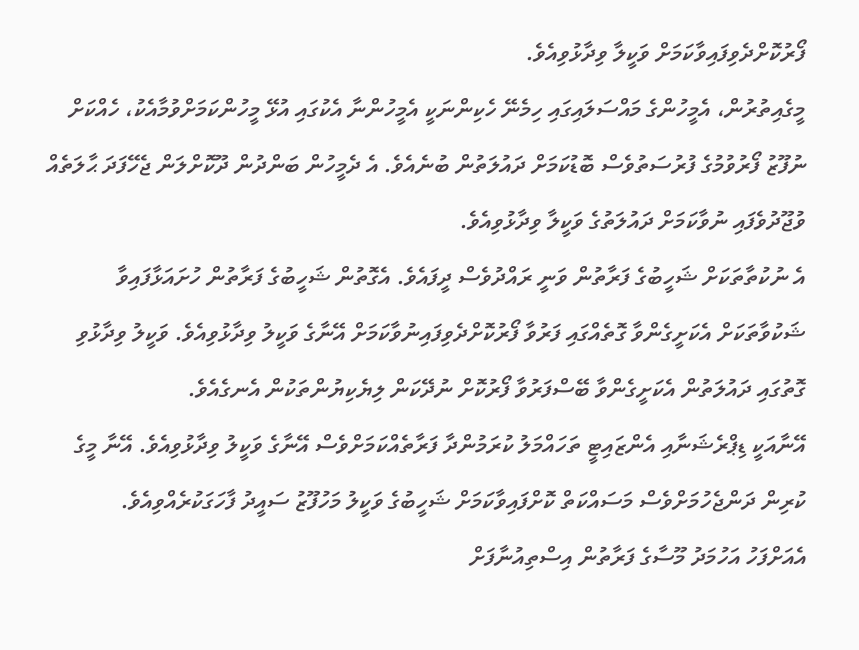ފޯރުކޮށްދެވިފައިވާކަމަށް ވަކީލާ ވިދާޅުވިއެވެ.
މީގެއިތުރުން، އެމީހުންގެ މައްސަލައިގައި ހިމެނޭ ހެކިންނަކީ އެމީހުންނާ އެކުގައި އުޅޭ މީހުންކަމަށްވުމާއެކު، ހެއްކަށް ނުފޫޒު ފޯރުވުމުގެ ފުރުސަތުވެސް ބޮޑުކަމަށް ދައުލަތުން ބުނެއެވެ. އެ ދެމީހުން ބަންދުން ދޫކޮށްލަން ޖެހޭފަދަ ޙާލަތެއް ވުޖޫދުވެފައި ނުވާކަމަށް ދައުލަތުގެ ވަކީލާ ވިދާޅުވިއެވެ.
އެ ނުކުތާތަކަށް ޝަހީބުގެ ފަރާތުން ވަނީ ރައްދުވެސް ދީފައެވެ. އެގޮތުން ޝަހީބުގެ ފަރާތުން ހުށައަޅާފައިވާ ޝަކުވާތަކަށް އެކަށީގެންވާ ގޮތެއްގައި ފަރުވާ ފޯރުކޮށްދެވިފައިނުވާކަމަށް އޭނާގެ ވަކީލު ވިދާޅުވިއެވެ. ވަކީލު ވިދާޅުވި ގޮތުގައި ދައުލަތުން އެކަށީގެންވާ ބޭސްފަރުވާ ފޯރުކޮށް ނުދޭކަން ލިޔެކިޔުންތަކުން އެނގެއެވެ.
އޭނާއަކީ ޑިޕްރެޝަނާއި އެންޒައިޓީ ތަހައްމަލު ކުރަމުންދާ ފަރާތެއްކަމަށްވެސް އޭނާގެ ވަކީލު ވިދާޅުވިއެވެ. އޭނާ މީގެ ކުރިން ދަންޖެހުމަށްވެސް މަސައްކަތް ކޮށްފައިވާކަމަށް ޝަހީބުގެ ވަކީލު މަހުފޫޒު ސައީދު ފާހަގަކުރެއްވިއެވެ.
އެއަށްފަހު އަހުމަދު މޫސާގެ ފަރާތުން އިސްތިއުނާފަށް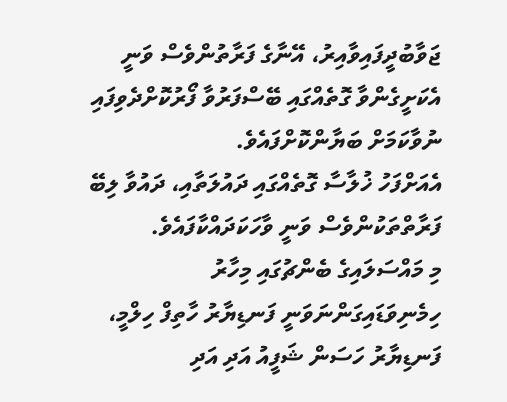ޖަވާބުދީފައިވާއިރު، އޭނާގެ ފަރާތުންވެސް ވަނީ އެކަށީގެންވާ ގޮތެއްގައި ބޭސްފަރުވާ ފޯރުކޮށްދެވިފައި ނުވާކަމަށް ބަޔާންކޮށްފައެވެ.
އެއަށްފަހު ޚުލާސާ ގޮތެއްގައި ދައުލަތާއި، ދައުވާ ލިބޭ ފަރާތްތަކުންވެސް ވަނީ ވާހަކަދައްކާފައެވެ.
މި މައްސަލައިގެ ބެންޗުގައި މިހާރު ހިމެނިވަޑައިގަންނަވަނީ ފަނޑިޔާރު ހާތިފް ހިލްމީ، ފަނޑިޔާރު ހަސަން ޝަފީއު އަދި އަދި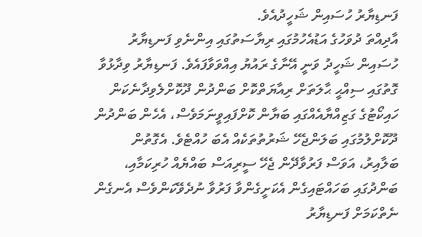ފަނޑިޔާރު ހުސައިން ޝަހީދުއެވެ.
އާދިއްތަ ދުވަހުގެ އަޑުއެހުމުގައި ރިޔާސަތުގައި އިންނެވި ފަނޑިޔާރު ހުސައިން ޝަހީދު ވަނީ އޭނާގެ ރައުޔު އިއްވަވާފައެވެ. ފަނޑިޔާރު ވިދާޅުވާ ގޮތުގައި ސިއްޙީ ޙާލަތަށް ރިއާޔަތްކޮށް ބަންދުން ދޫކޮށްލެވިދާނެކަން ހައިކޯޓުގެ ގަޒިއްޔާއެއްގައި ބަޔާން ކޮށްފައިވީނަމަވެސް، އެހެން ބަންދުން ދޫކޮށްލުމުގައި ބަލަންޖެހޭ ޝަރުތުތަކެއް އެބަ ހުއްޓެވެ. އެގޮތުން ބަލާއިރު، އަވަސް ފަރުވާދޭން ޖެހޭ ސީރިއަސް ބައްޔެއް ހުރިކަމާއި، ބަންދުގައި ބަހައްޓައިގެން އެކަށީގެންވާ ފަރުވާ ނުދެވޭކަންވެސް އެނގެން ނެތްކަމަށް ފަނޑިޔާރު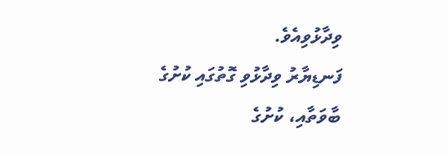ވިދާޅުވިއެވެ.
ފަނޑިޔާރު ވިދާޅުވި ގޮތުގައި ކުށުގެ ބާވަތާއި، ކުށުގެ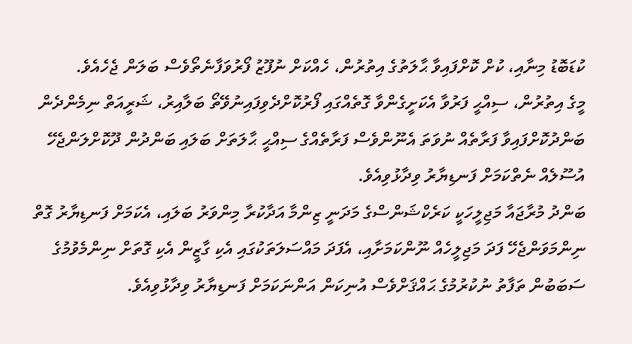ކުޑަބޮޑު މިނާއި، ކުށް ކޮށްފައިވާ ޙާލަތުގެ އިތުރުން، ހެއްކަށް ނުފޫޒު ފޯރުވަފާނެތޯވެސް ބަލަން ޖެހެއެވެ.
މީގެ އިތުރުން، ސިއްޙީ ފަރުވާ އެކަށީގެންވާ ގޮތެއްގައި ފޯރުކޮށްދެވިފައިނުވޭތޯ ބަލާއިރު، ޝަރީއަތް ނިމެންދެން ބަންދުކޮށްފައިވާ ފަރާތެއް ނުވަތަ އެނޫންވެސް ފަރާތެއްގެ ސިއްޙީ ޙާލަތަށް ބަލައި ބަންދުން ދޫކޮށްލަންޖެހޭ އުސޫލެއް ނެތްކަމަށް ފަނޑިޔާރު ވިދާޅުވިއެވެ.
ބަންދު މުރާޖައާ މަޖިލީހަކީ ކަރެކްޝަންސްގެ މަދަނީ ޒިންމާ އަދާކުރާ މިންވަރު ބަލައި، އެކަމަށް ފަނޑިޔާރު ގޮތް ނިންމަވަންޖެހޭ ފަދަ މަޖިލީހެއް ނޫންކަމަށާއި، އެފަދަ މައްސަލަތަކުގައި އެކި ގާޒީން އެކި ގޮތަށް ނިންމެވުމުގެ ސަބަބުން ތަފާތު ނުކުރުމުގެ ޙައްޤަށްވެސް އުނިކަން އަންނަކަމަށް ފަނޑިޔާރު ވިދާޅުވިއެވެ.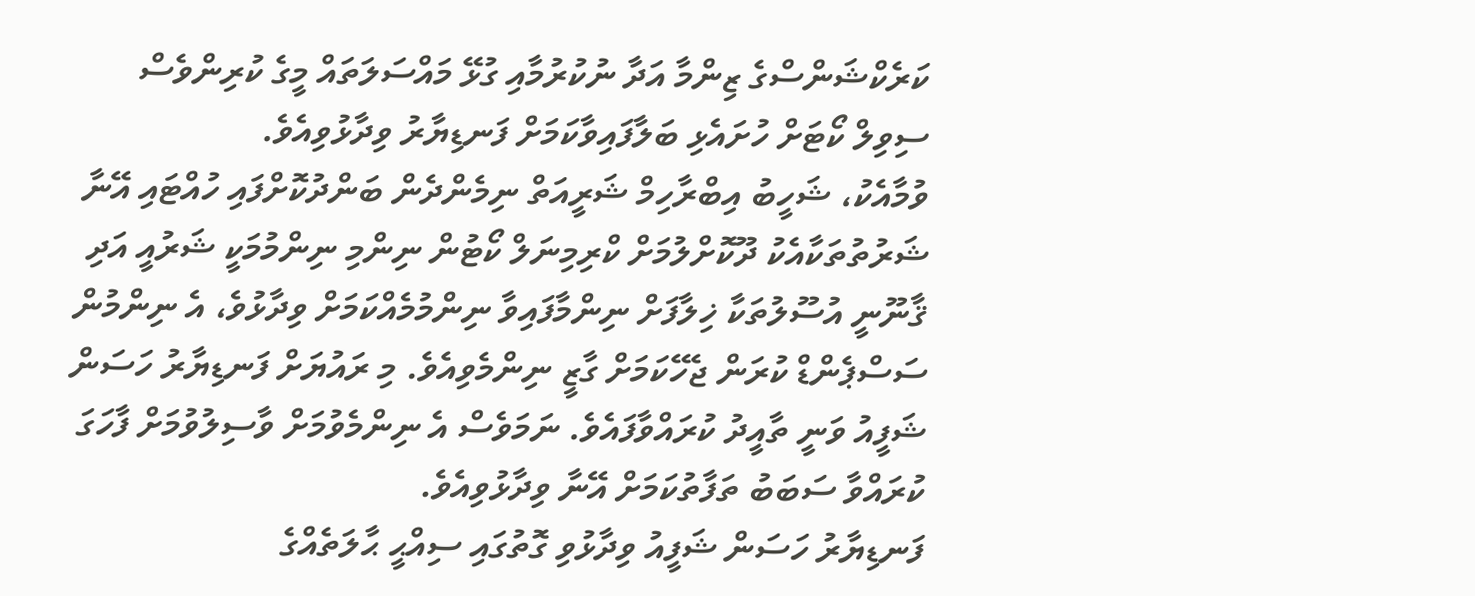ކަރެކްޝަންސްގެ ޒިންމާ އަދާ ނުކުރުމާއި ގުޅޭ މައްސަލަތައް މީގެ ކުރިންވެސް ސިވިލް ކޯޓަށް ހުށައެޅި ބަލާފައިވާކަމަށް ފަނޑިޔާރު ވިދާޅުވިއެވެ.
ވުމާއެކު، ޝަހީބު އިބްރާހިމް ޝަރީއަތް ނިމެންދެން ބަންދުކޮށްފައި ހުއްޓައި އޭނާ ޝަރުތުތަކާއެކު ދޫކޮށްލުމަށް ކްރިމިނަލް ކޯޓުން ނިންމި ނިންމުމަކީ ޝަރުއީ އަދި ޤާނޫނީ އުސޫލުތަކާ ޚިލާފަށް ނިންމާފައިވާ ނިންމުމެއްކަމަށް ވިދާޅުވެ، އެ ނިންމުން ސަސްޕެންޑް ކުރަން ޖެހޭކަމަށް ގާޒީ ނިންމެވިއެވެ. މި ރައުޔަށް ފަނޑިޔާރު ހަސަން ޝަފީއު ވަނީ ތާއީދު ކުރައްވާފައެވެ. ނަމަވެސް އެ ނިންމެވުމަށް ވާސިލުވުމަށް ފާހަގަ ކުރައްވާ ސަބަބު ތަފާތުކަމަށް އޭނާ ވިދާޅުވިއެވެ.
ފަނޑިޔާރު ހަސަން ޝަފީއު ވިދާޅުވި ގޮތުގައި ސިއްޙީ ޙާލަތެއްގެ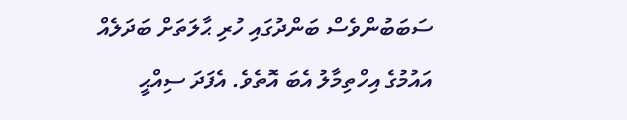ސަބަބުންވެސް ބަންދުގައި ހުރި ޙާލަތަށް ބަދަލެއް އައުމުގެ އިހްތިމާލު އެބަ އޮތެވެ. އެފަދަ ސިއްޙީ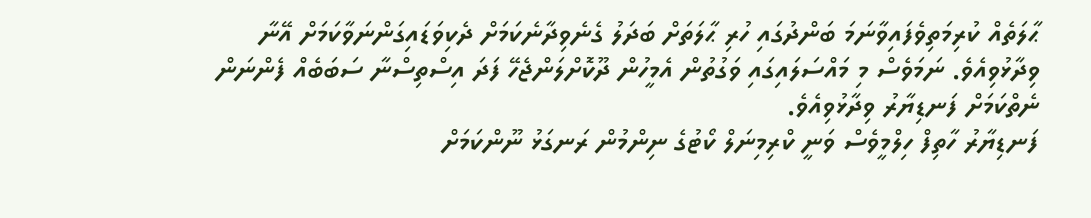ޙާލަތެއް ކުރިމަތިވެފައިވާނަމަ ބަންދުގައި ހުރި ޙާލަތަށް ބަދަލު ގެނެވިދާނެކަމަށް ދެކިވަޑައިގަންނަވާކަމަށް އޭނާ ވިދާޅުވިއެވެ. ނަމަވެސް މި މައްސަލައިގައި ވަގުތުން އެމީހުން ދޫކޮށްލަންޖެހޭ ފަދަ އިސްތިސްނާ ސަބަބެއް ފެންނަން ނެތްކަމަށް ފަނޑިޔާރު ވިދާޅުވިއެވެ.
ފަނޑިޔާރު ހާތިފް ހިލްމީވެސް ވަނީ ކްރިމިނަލް ކޯޓުގެ ނިންމުން ރަނގަޅު ނޫންކަމަށް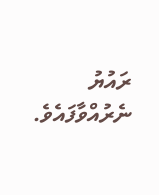ރައުޔު ނެރުއްވާފައެވެ.